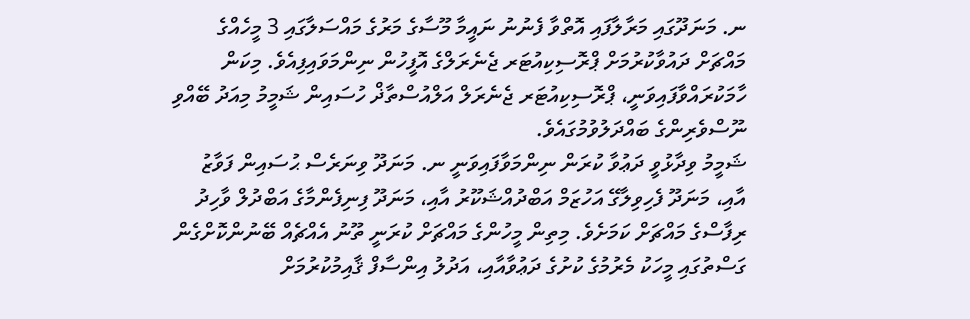ނ. މަނަދޫގައި މަރާލާފައި އޮތްވާ ފެނުނު ނައީމާ މޫސާގެ މަރުގެ މައްސަލާގައި 3 މީހެއްގެ މައްޗަށް ދައުވާކުރުމަށް ޕްރޮސިކިއުޓަރ ޖެނެރަލްގެ އޮފީހުން ނިންމަވައިފިއެވެ. މިކަން ހާމަކުރައްވާފައިވަނީ، ޕްރޮސިކިއުޓަރ ޖެނެރަލް އަލްއުސްތާޛް ހުސައިން ޝަމީމު މިއަދު ބޭއްވި ނޫސްވެރިންގެ ބައްދަލުވުމުގައެވެ.
ޝަމީމު ވިދާޅުވީ ދަޢުވާ ކުރަން ނިންމަވާފައިވަނީ ނ. މަނަދޫ ވިނަރެސް ޙުސައިން ފަވާޒު އާއި، މަނަދޫ ފެހިވިލާގޭ އަހުޒަމް އަބްދުއްޝަކޫރު އާއި، މަނަދޫ ފިނިފެންމާގެ އަބްދުލް ވާހިދު ރިފާސްގެ މައްޗަށް ކަމަށެވެ. މިތިން މީހުންގެ މައްޗަށް ކުރަނީ ތޫނު އެއްޗެއް ބޭނުންކޮށްގެން ގަސްތުގައި މީހަކު މެރުމުގެ ކުށުގެ ދަޢުވާއާއި، އަދުލު އިންސާފް ޤާއިމުކުރުމަށް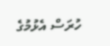ހުރަސް އެޅުމުގެ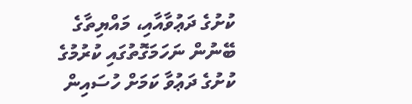ކުށުގެ ދަޢުވާއާއި، މައްޔިތާގެ ބޭނުން ނަހަމަގޮތުގައި ކުރުމުގެ ކުށުގެ ދަޢުވާ ކަމަށް ހުސައިން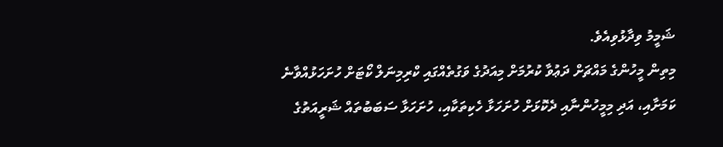ޝަމީމު ވިދާޅުވިއެވެ.
މިތިން މީހުންގެ މައްޗަށް ދަޢުވާ ކުރުމަށް މިއަދުގެ ވަގުތެއްގައި ކްރިމިނަލް ކޯޓަށް ހުށަހަޅުއްވާނެ ކަމަށާއި، އަދި މިމީހުންނާއި ދެކޮޅަށް ހުށަހަޅާ ހެކިތަކާއި، ހުށަހަޅާ ސަބަބުތައް ޝަރީއަތުގެ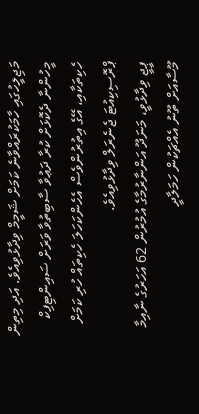މަޖިލީހުގައި ހާމަކުރައްވާނެ ކަމަށް ޝަމީމް ވިދާޅުވިއެވެ. އަދި މިތިން މީހުންނާ ދެކޮޅަށް ކުރާ ދަޢުވާ ސާބިތުވާ ވަރަށް ސައިންޓިފިކް ހެކިތަކާއި، އޭގެ އިތުރުންވެސް އެހެންކަހަލަ ހެކިތައް ހުރި ކަމަށް ޕްރޮސިކިއުޓަ ޖެނެރަލް ވިދާޅުވިއެވެ.
ޕީޖީ ވިދާޅުވީ، މަނަދޫ އަންނާރުމާގެ އުމުރުން 62 އަހަރުގެ ނާއިމާ މޫސާއަށް ތޫނު އެއްޗަކުން ހަމަލާދީ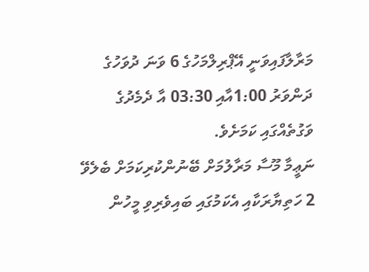މަރާލާފައިވަނީ އޭޕްރިލްމަހުގެ 6 ވަނަ ދުވަހުގެ ދަންވަރު 1:00އާއި 03:30 އާ ދެމެދުގެ ވަގުތެއްގައި ކަމަށެވެ.
ނަޢީމާ މޫސާ މަރާލުމަށް ބޭނުންކުރިކަމަށް ބެލެވޭ 2 ހަތިޔާރަކާއި އެކަމުގައި ބައިވެރިވި މީހުން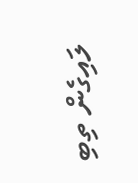ލައިގެން ތިބި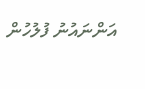އަންނައުނު ފުލުހުން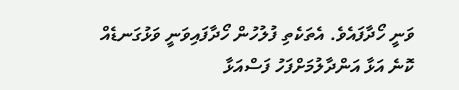ވަނީ ހޯދާފައެވެ. އެތަކެތި ފުލުހުން ހޯދާފައިވަނީ ވަޅުގަނޑެއް ކޮނެ އަޅާ އަންދާލުމަށްފަހު ފަސްއަޅާ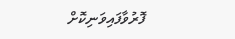ފޮރުވާފައިވަނިކޮށް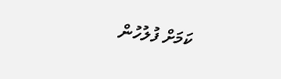ކަމަށް ފުލުހުން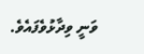ވަނީ ވިދާޅުވެފައެވެ.